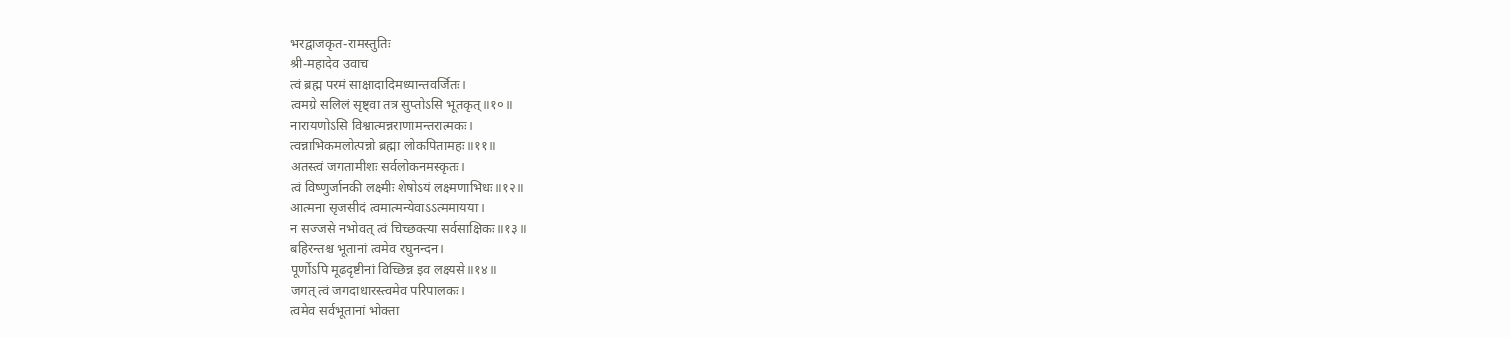भरद्वाजकृत-रामस्तुतिः
श्री-महादेव उवाच
त्वं ब्रह्म परमं साक्षादादिमध्यान्तवर्जितः।
त्वमग्रे सलिलं सृष्ट्वा तत्र सुप्तोऽसि भूतकृत्॥१०॥
नारायणोऽसि विश्वात्मन्नराणामन्तरात्मकः।
त्वन्नाभिकमलोत्पन्नो ब्रह्मा लोकपितामहः॥११॥
अतस्त्वं जगतामीशः सर्वलोकनमस्कृतः।
त्वं विष्णुर्जानकी लक्ष्मीः शेषोऽयं लक्ष्मणाभिधः॥१२॥
आत्मना सृजसीदं त्वमात्मन्येवाऽऽत्ममायया।
न सज्जसे नभोवत् त्वं चिच्छक्त्या सर्वसाक्षिकः॥१३॥
बहिरन्तश्च भूतानां त्वमेव रघुनन्दन।
पूर्णोऽपि मूढदृष्टीनां विच्छिन्न इव लक्ष्यसे॥१४॥
जगत् त्वं जगदाधारस्त्वमेव परिपालकः।
त्वमेव सर्वभूतानां भोक्ता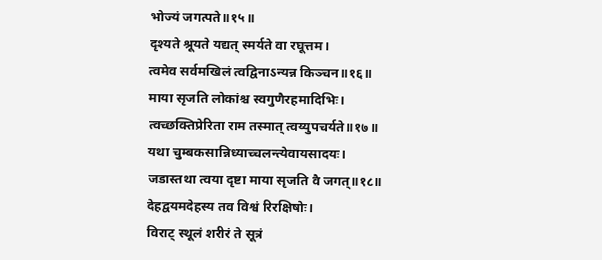भोज्यं जगत्पते॥१५॥
दृश्यते श्रूयते यद्यत् स्मर्यते वा रघूत्तम।
त्वमेव सर्वमखिलं त्वद्विनाऽन्यन्न किञ्चन॥१६॥
माया सृजति लोकांश्च स्वगुणैरहमादिभिः।
त्वच्छक्तिप्रेरिता राम तस्मात् त्वय्युपचर्यते॥१७॥
यथा चुम्बकसान्निध्याच्चलन्त्येवायसादयः।
जडास्तथा त्वया दृष्टा माया सृजति वै जगत्॥१८॥
देहद्वयमदेहस्य तव विश्वं रिरक्षिषोः।
विराट् स्थूलं शरीरं ते सूत्रं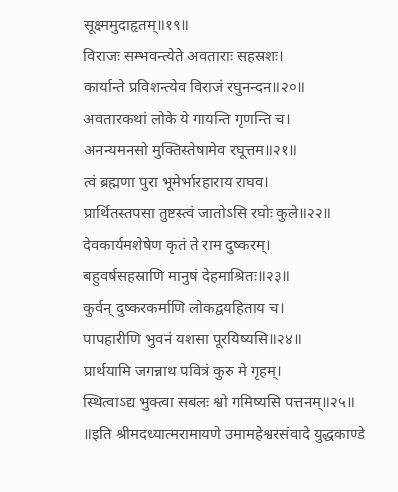सूक्ष्ममुदाहृतम्॥१९॥
विराजः सम्भवन्त्येते अवताराः सहस्रशः।
कार्यान्ते प्रविशन्त्येव विराजं रघुनन्दन॥२०॥
अवतारकथां लोके ये गायन्ति गृणन्ति च।
अनन्यमनसो मुक्तिस्तेषामेव रघूत्तम॥२१॥
त्वं ब्रह्मणा पुरा भूमेर्भारहाराय राघव।
प्रार्थितस्तपसा तुष्टस्त्वं जातोऽसि रघोः कुले॥२२॥
देवकार्यमशेषेण कृतं ते राम दुष्करम्।
बहुवर्षसहस्राणि मानुषं देहमाश्रितः॥२३॥
कुर्वन् दुष्करकर्माणि लोकद्वयहिताय च।
पापहारीणि भुवनं यशसा पूरयिष्यसि॥२४॥
प्रार्थयामि जगन्नाथ पवित्रं कुरु मे गृहम्।
स्थित्वाऽद्य भुक्त्वा सबलः श्वो गमिष्यसि पत्तनम्॥२५॥
॥इति श्रीमदध्यात्मरामायणे उमामहेश्वरसंवादे युद्धकाण्डे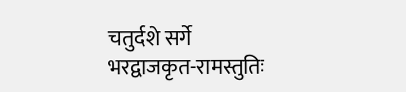चतुर्दशे सर्गे
भरद्वाजकृत-रामस्तुतिः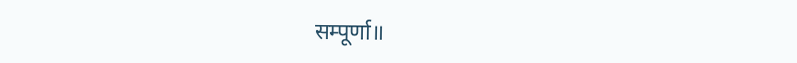सम्पूर्णा॥